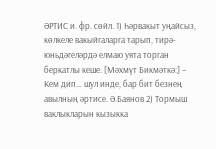ӘРТИС и. фр. сөйл. 1) Һәрвакыт уңайсыз, көлкеле вакыйгаларга тарып, тирә-юньдәгеләрдә елмаю уята торган беркатлы кеше. [Мәхмүт Бикмәткә:] – Кем дип… шул инде, бар бит безнең авылның әртисе. Ә.Баянов 2) Тормыш ваклыкларын кызыкка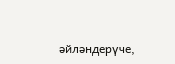әйләндерүче,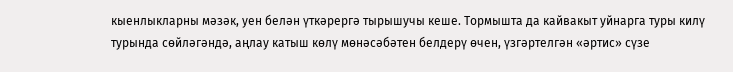кыенлыкларны мәзәк, уен белән үткәрергә тырышучы кеше. Тормышта да кайвакыт уйнарга туры килү турында сөйләгәндә, аңлау катыш көлү мөнәсәбәтен белдерү өчен, үзгәртелгән «әртис» сүзе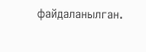файдаланылган.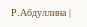Р.Абдуллина |